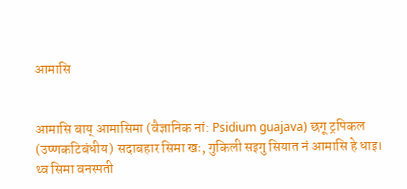आमासि


आमासि बाय् आमासिमा (वैज्ञानिक नां: Psidium guajava) छगू ट्रपिकल (उष्णकटिबंधीय) सदाबहार सिमा खः, गुकिली सइगु सियात नं आमासि हे धाइ। थ्व सिमा वनस्पती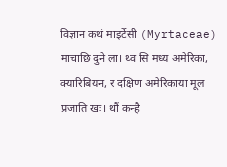विज्ञान कथं माइर्टेसी (Myrtaceae) माचाछि दुने ला। थ्व सि मध्य अमेरिका, क्यारिबियन, र दक्षिण अमेरिकाया मूल प्रजाति खः। थौं कन्है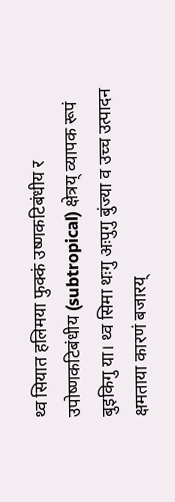थ्व सियात हलिमया फुक्कं उष्णकटिबंधीय र उपोष्णकटिबंधीय (subtropical) क्षेत्रय् व्यापक रूपं बुइकिगु या। थ्व सिमा थःगु अःपुगु बुंज्या व उच्च उत्पादन क्षमताया कारणं बजारय्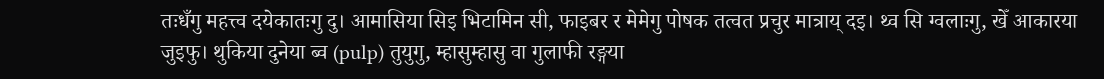तःधँगु महत्त्व दयेकातःगु दु। आमासिया सिइ भिटामिन सी, फाइबर र मेमेगु पोषक तत्वत प्रचुर मात्राय् दइ। थ्व सि ग्वलाःगु, खेँ आकारया जुइफु। थुकिया दुनेया ब्व (pulp) तुयुगु, म्हासुम्हासु वा गुलाफी रङ्गया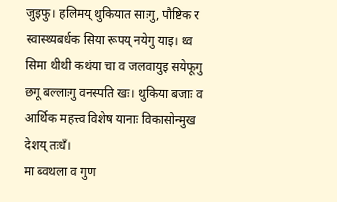जुइफु। हलिमय् थुकियात साःगु, पौष्टिक र स्वास्थ्यबर्धक सिया रूपय् नयेगु याइ। थ्व सिमा थीथी कथंया चा व जलवायुइ सयेफूगु छगू बल्लाःगु वनस्पति खः। थुकिया बजाः व आर्थिक महत्त्व विशेष यानाः विकासोन्मुख देशय् तःधँ।
मा ब्वथला व गुण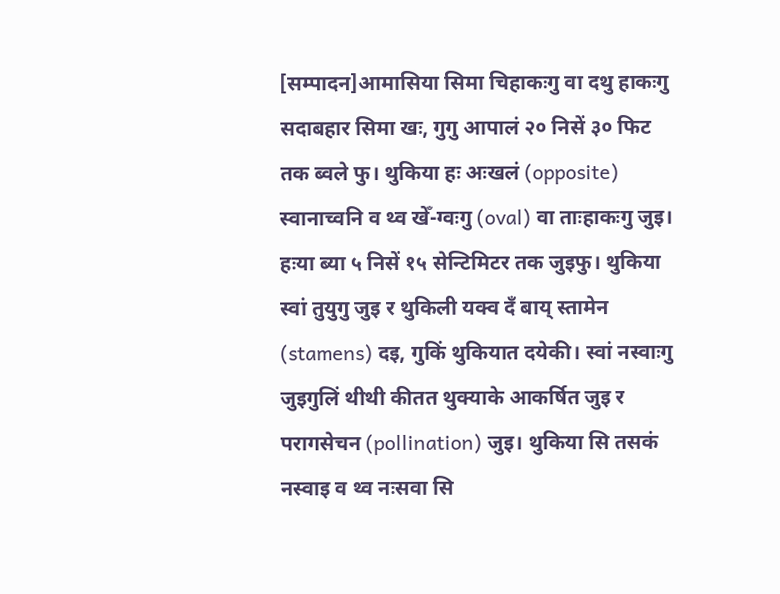[सम्पादन]आमासिया सिमा चिहाकःगु वा दथु हाकःगु सदाबहार सिमा खः, गुगु आपालं २० निसें ३० फिट तक ब्वले फु। थुकिया हः अःखलं (opposite) स्वानाच्वनि व थ्व खेँ-ग्वःगु (oval) वा ताःहाकःगु जुइ। हःया ब्या ५ निसें १५ सेन्टिमिटर तक जुइफु। थुकिया स्वां तुयुगु जुइ र थुकिली यक्व दँ बाय् स्तामेन (stamens) दइ, गुकिं थुकियात दयेकी। स्वां नस्वाःगु जुइगुलिं थीथी कीतत थुक्याके आकर्षित जुइ र परागसेचन (pollination) जुइ। थुकिया सि तसकं नस्वाइ व थ्व नःसवा सि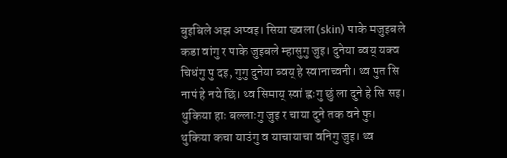बुइबिले अझ अप्वइ। सिया ख्वला (skin) पाके मजुइबले कडा वांगु र पाके जुइबले म्हासुगु जुइ। दुनेया ब्वय् यक्व चिधंगु पु दइ, गुगु दुनेया ब्वय् हे स्वानाच्वनी। थ्व पुत सि नापं हे नये छिं। थ्व सिमाय् स्वां ह्वःगु छुं ला दुने हे सि सइ। थुकिया हाः बल्लाःगु जुइ र चाया दुने तक वने फु। थुकिया कचा याउंगु व याचायाचा वनिगु जुइ। थ्व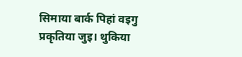सिमाया बार्क पिहां वइगु प्रकृतिया जुइ। थुकिया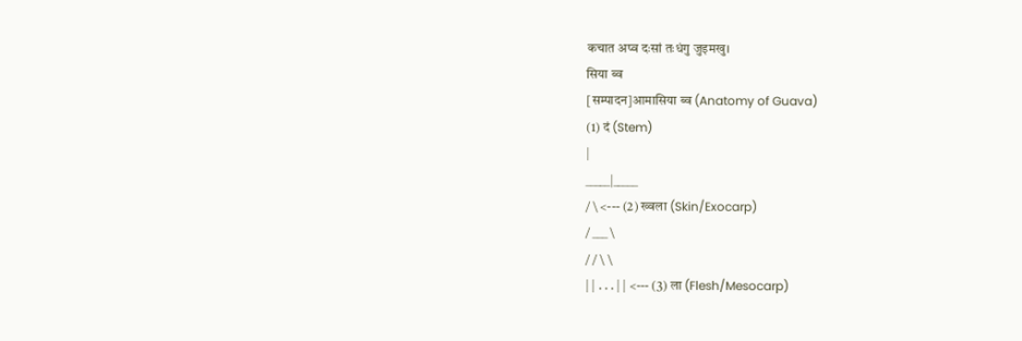कचात अप्व दःसां तःधंगु जुइमखु।
सिया ब्व
[सम्पादन]आमासिया ब्व (Anatomy of Guava)
(1) दं (Stem)
|
_____|_____
/ \ <--- (2) ख्वला (Skin/Exocarp)
/ ___ \
/ / \ \
| | . . . | | <--- (3) ला (Flesh/Mesocarp)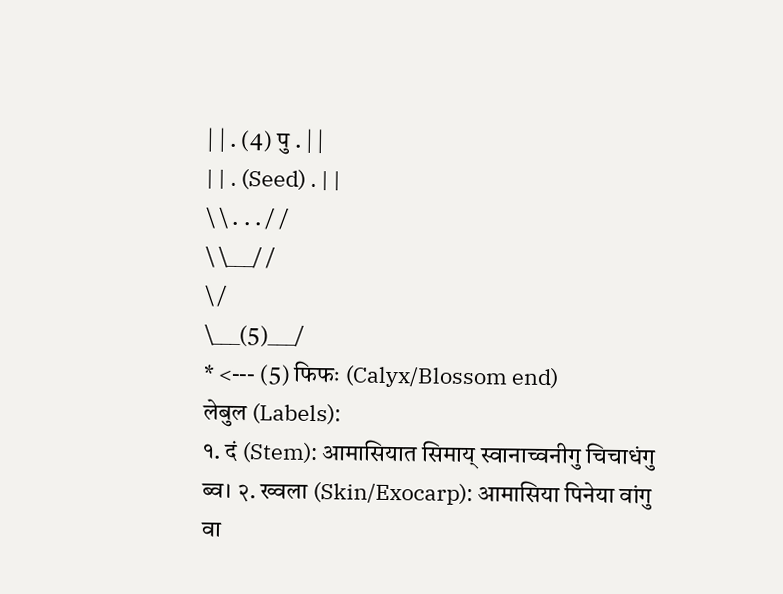| | . (4) पु . | |
| | . (Seed) . | |
\ \ . . . / /
\ \___/ /
\ /
\___(5)___/
* <--- (5) फिफः (Calyx/Blossom end)
लेबुल (Labels):
१. दं (Stem): आमासियात सिमाय् स्वानाच्वनीगु चिचाधंगु ब्व। २. ख्वला (Skin/Exocarp): आमासिया पिनेया वांगु वा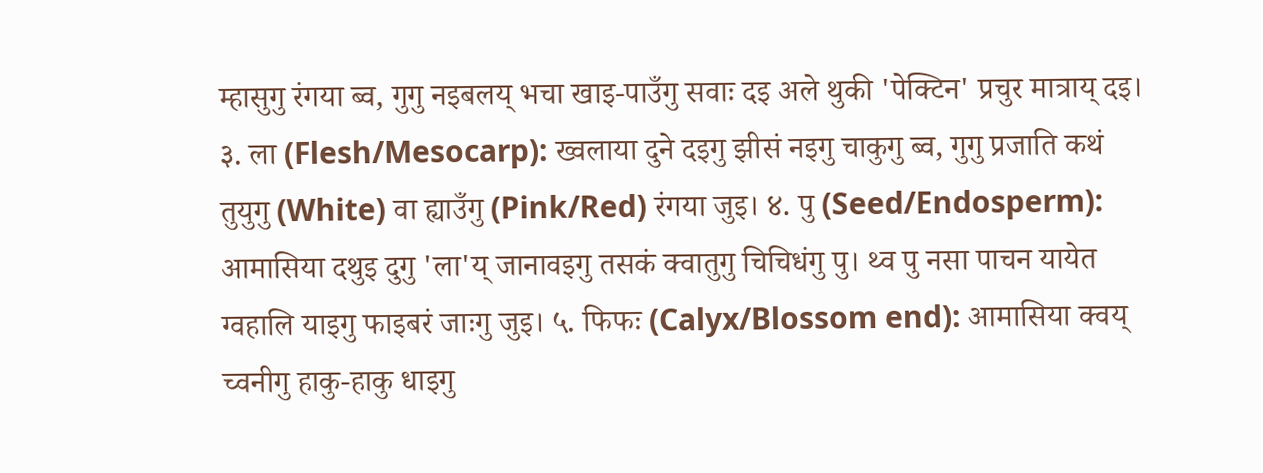म्हासुगु रंगया ब्व, गुगु नइबलय् भचा खाइ-पाउँगु सवाः दइ अले थुकी 'पेक्टिन' प्रचुर मात्राय् दइ। ३. ला (Flesh/Mesocarp): ख्वलाया दुने दइगु झीसं नइगु चाकुगु ब्व, गुगु प्रजाति कथं तुयुगु (White) वा ह्याउँगु (Pink/Red) रंगया जुइ। ४. पु (Seed/Endosperm): आमासिया दथुइ दुगु 'ला'य् जानावइगु तसकं क्वातुगु चिचिधंगु पु। थ्व पु नसा पाचन यायेत ग्वहालि याइगु फाइबरं जाःगु जुइ। ५. फिफः (Calyx/Blossom end): आमासिया क्वय् च्वनीगु हाकु-हाकु धाइगु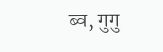ब्व, गुगु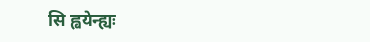सि ह्वयेन्ह्यः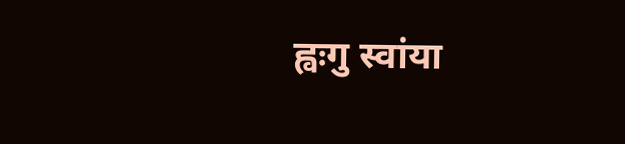ह्वःगु स्वांया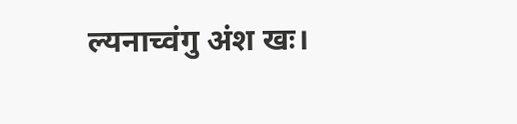ल्यनाच्वंगु अंश खः।